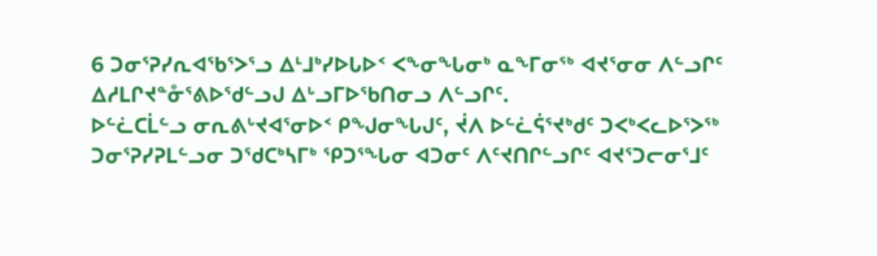6 ᑐᓂᕐᕈᓯᕆᐊᖃᕐᐳᕐᓗ ᐃᒻᒧᒃᓯᐅᒐᐅᑉ ᐸᖕᓂᖓᓂᒃ ᓇᖕᒥᓂᖅ ᐊᔪᕐᓂᓂ ᐱᓪᓗᒋᑦ ᐃᓱᒪᒋᔪᓐᓁᕐᕕᐅᖁᓪᓗᒍ ᐃᒡᓗᒥᐅᖃᑎᓂᓗ ᐱᓪᓗᒋᑦ.
ᐅᓪᓛᑕᒫᓪᓗ ᓂᕆᕕᒡᔪᐊᕐᓂᐅᑉ ᑭᖑᓂᖓᒍᑦ, ᔫᐱ ᐅᓪᓛᕌᕐᔪᒃᑯᑦ ᑐᐸᒃᐸᓚᐅᕐᐳᖅ ᑐᓂᕐᕈᓯᕈᒪᓪᓗᓂ ᑐᖁᑕᒃᓴᒥᒃ ᕿᑐᕐᖓᓂ ᐊᑐᓂᑦ ᐱᑦᔪᑎᒋᓪᓗᒋᑦ ᐊᔪᕐᑐᓕᓂᕐᒧᑦ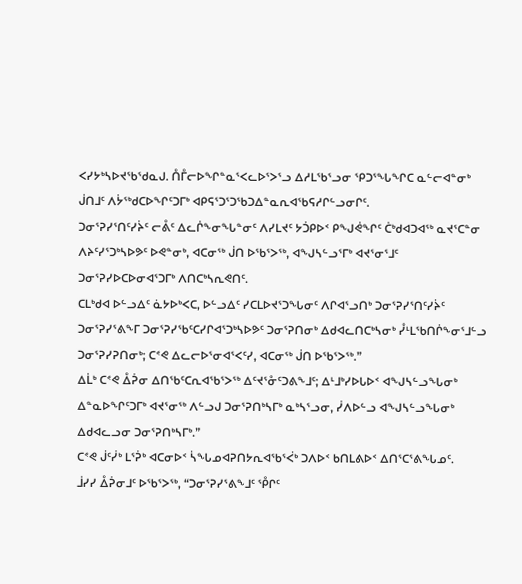ᐸᓯᔭᒃᓴᐅᔪᖃᖁᓇᒍ. ᑍᒤᓕᐅᖏᓐᓇᕐᐸᓚᐅᕐᐳᕐᓗ ᐃᓱᒪᖃᕐᓗᓂ ᕿᑐᕐᖓᖏᑕ ᓇᓪᓕᐊᓐᓂᒃ ᒎᑎᒧᑦ ᐱᔮᖅᑯᑕᐅᖏᑦᑐᒥᒃ ᐊᑭᕋᕐᑐᕐᑐᖃᑐᐃᓐᓇᕆᐊᖃᕋᓱᒋᓪᓗᓂᒋᑦ.
ᑐᓂᕐᕈᓯᕐᑎᑦᓯᔩᑦ ᓕᕔᑦ ᐃᓚᒌᖕᓂᖓᓐᓂᑦ ᐱᓯᒪᔪᑦ ᔭᑑᑭᐅᑉ ᑭᖑᕚᖏᑦ ᑖᒃᑯᐊᑐᐊᖅ ᓇᔪᕐᑕᓐᓂ ᐱᔨᑦᓯᕐᑐᒃᓴᐅᕗᑦ ᐅᕙᓐᓂᒃ, ᐊᑕᓂᖅ ᒎᑎ ᐅᖃᕐᐳᖅ, ᐊᖑᓴᓪᓗᕐᒥᒃ ᐊᔪᕐᓂᕐᒧᑦ ᑐᓂᕐᕈᓯᐅᑕᐅᓂᐊᕐᑐᒥᒃ ᐱᑎᑕᒃᓴᕆᕙᑎᑦ.
ᑕᒪᒃᑯᐊ ᐅᓪᓗᐃᑦ ᓈᔭᐅᒃᐸᑕ, ᐅᓪᓗᐃᑦ ᓯᑕᒪᐅᔪᕐᑐᖓᓂᑦ ᐱᒋᐊᕐᓗᑎᒃ ᑐᓂᕐᕈᓯᕐᑎᑦᓯᔩᑦ ᑐᓂᕐᕈᓯᕐᕕᖕᒥ ᑐᓂᕐᕈᓯᖃᑦᑕᓯᒋᐊᕐᑐᒃᓴᐅᕗᑦ ᑐᓂᕐᕈᑎᓂᒃ ᐃᑯᐊᓚᑎᑕᒃᓴᓂᒃ ᓮᒻᒪᖃᑎᒌᖕᓂᕐᒧᓪᓗ ᑐᓂᕐᕈᓯᕈᑎᓂᒃ; ᑕᕝᕙ ᐃᓚᓕᐅᕐᓂᐊᕐᐸᑦᓯ, ᐊᑕᓂᖅ ᒎᑎ ᐅᖃᕐᐳᖅ.”
ᐃᒫᒃ ᑕᕝᕙ ᐂᕉᓂ ᐃᑎᖃᑦᑕᕆᐊᖃᕐᐳᖅ ᐃᑦᔪᕐᓁᑦᑐᕕᖕᒧᑦ; ᐃᒻᒧᒃᓯᐅᒐᐅᑉ ᐊᖑᓴᓪᓗᖓᓂᒃ ᐃᓐᓇᐅᖏᑦᑐᒥᒃ ᐊᔪᕐᓂᖅ ᐱᓪᓗᒍ ᑐᓂᕐᕈᑎᒃᓴᒥᒃ ᓇᒃᓴᕐᓗᓂ, ᓰᐱᐅᓪᓗ ᐊᖑᓴᓪᓗᖓᓂᒃ ᐃᑯᐊᓚᓗᓂ ᑐᓂᕐᕈᑎᒃᓴᒥᒃ.”
ᑕᕝᕙ ᒎᑦᓰᒃ ᒪᕐᕉᒃ ᐊᑕᓂᐅᑉ ᓵᖓᓄᐊᕈᑎᔭᕆᐊᖃᕐᐹᒃ ᑐᐱᐅᑉ ᑲᑎᒪᕕᐅᑉ ᐃᑎᕐᑕᕐᕕᖓᓄᑦ.
ᒨᓯᓯ ᐂᕉᓂᒧᑦ ᐅᖃᕐᐳᖅ, “ᑐᓂᕐᕈᓯᕐᕕᖕᒧᑦ ᕾᒋᑦ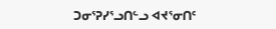ᑐᓂᕐᕈᓯᕐᓗᑎᓪᓗ ᐊᔪᕐᓂᑎᑦ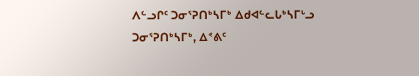ᐱᓪᓗᒋᑦ ᑐᓂᕐᕈᑎᒃᓴᒥᒃ ᐃᑯᐊᓪᓚᒐᒃᓴᒥᒡᓗ ᑐᓂᕐᕈᑎᒃᓴᒥᒃ, ᐃᕝᕕᑦ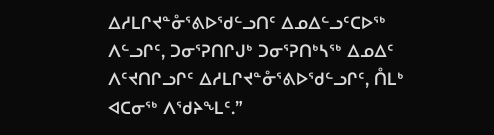ᐃᓱᒪᒋᔪᓐᓁᕐᕕᐅᖁᓪᓗᑎᑦ ᐃᓄᐃᓪᓗᑦᑕᐅᖅ ᐱᓪᓗᒋᑦ, ᑐᓂᕐᕈᑎᒋᒍᒃ ᑐᓂᕐᕈᑎᒃᓴᖅ ᐃᓄᐃᑦ ᐱᑦᔪᑎᒋᓗᒋᑦ ᐃᓱᒪᒋᔪᓐᓁᕐᕕᐅᖁᓪᓗᒋᑦ, ᑍᒪᒃ ᐊᑕᓂᖅ ᐱᖁᔨᖕᒪᑦ.”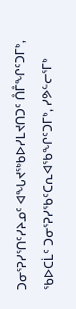ᑐᓂᕐᕈᓯᕐᑎᑦᓯᔨᓄᑦ ᐊᖓᔪᖅᑲᐅᓯᒪᔪᑎᑐᑦ ᑍᒤᖏᑦᑐᒥᒃ, ᖃᐅᑕᒫᑦ ᑐᓂᕐᕈᓯᖃᑦᑕᕆᐊᖃᖏᑦᑐᒥᒃ, ᓯᕗᓪᓕᕐᒥᒃ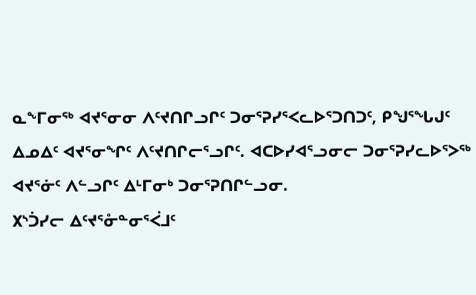ᓇᖕᒥᓂᖅ ᐊᔪᕐᓂᓂ ᐱᑦᔪᑎᒋᓗᒋᑦ ᑐᓂᕐᕈᓯᕐᐸᓚᐅᕐᑐᑎᑐᑦ, ᑭᖑᕐᖓᒍᑦ ᐃᓄᐃᑦ ᐊᔪᕐᓂᖏᑦ ᐱᑦᔪᑎᒋᓕᕐᓗᒋᑦ. ᐊᑕᐅᓯᐊᕐᓗᓂᓕ ᑐᓂᕐᕈᓯᓚᐅᕐᐳᖅ ᐊᔪᕐᓃᑦ ᐱᓪᓗᒋᑦ ᐃᒻᒥᓂᒃ ᑐᓂᕐᕈᑎᒋᓪᓗᓂ.
᙭ᔅᑑᓯᓕ ᐃᑦᔪᕐᓁᓐᓂᕐᐹᒧᑦ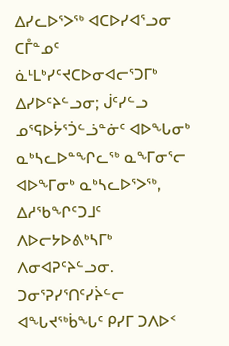ᐃᓯᓚᐅᕐᐳᖅ ᐊᑕᐅᓯᐊᕐᓗᓂ ᑕᒤᓐᓄᑦ ᓈᒻᒪᒃᓯᑦᔪᑕᐅᓂᐊᓕᕐᑐᒥᒃ ᐃᓯᐅᑦᔨᓪᓗᓂ; ᒎᑦᓯᓪᓗ ᓄᕐᕋᐅᔮᕐᑑᓪᓘᓐᓃᑦ ᐊᐅᖓᓂᒃ ᓇᒃᓴᓚᐅᓐᖏᓚᖅ ᓇᖕᒥᓂᕐᓕ ᐊᐅᖕᒥᓂᒃ ᓇᒃᓴᓚᐅᕐᐳᖅ, ᐃᓱᖃᖏᑦᑐᒧᑦ ᐱᐅᓕᔭᐅᕕᒃᓴᒥᒃ ᐱᓂᐊᕈᑦᔨᓪᓗᓂ.
ᑐᓂᕐᕈᓯᕐᑎᑦᓯᔩᓪᓕ ᐊᖓᔪᖅᑳᖓᑦ ᑭᓯᒥ ᑐᐱᐅᑉ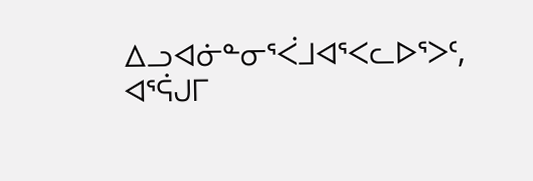ᐃᓗᐊᓃᓐᓂᕐᐹᒧᐊᕐᐸᓚᐅᕐᐳᑦ, ᐊᕐᕌᒍᒥ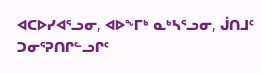ᐊᑕᐅᓯᐊᕐᓗᓂ, ᐊᐅᖕᒥᒃ ᓇᒃᓴᕐᓗᓂ, ᒎᑎᒧᑦ ᑐᓂᕐᕈᑎᒋᓪᓗᒋᑦ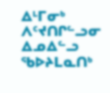ᐃᒻᒥᓂᒃ ᐱᑦᔪᑎᒋᓪᓗᓂ ᐃᓄᐃᓪᓗ ᖃᐅᔨᒪᓇᑎᒃ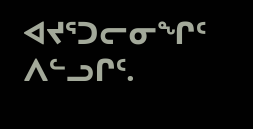ᐊᔪᕐᑐᓕᓂᖏᑦ ᐱᓪᓗᒋᑦ.